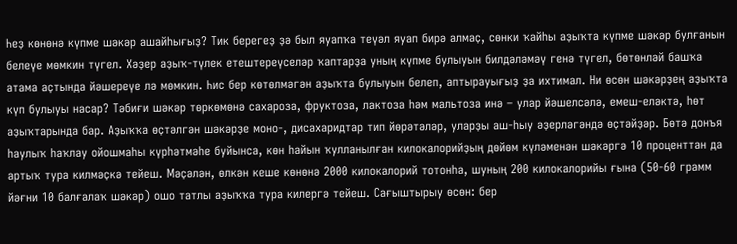Һеҙ көнөнә күпме шәкәр ашайһығыҙ? Тик берегеҙ ҙә был яуапҡа теүәл яуап бирә алмаҫ, сөнки ҡайһы аҙыҡта күпме шәкәр булғанын белеүе мөмкин түгел. Хәҙер аҙыҡ-түлек етештереүселәр ҡаптарҙа уның күпме булыуын билдәләмәү генә түгел, бөтөнләй башҡа атама аҫтында йәшереүе лә мөмкин. Һис бер көтөлмәгән аҙыҡта булыуын белеп, аптырауығыҙ ҙа ихтимал. Ни өсөн шәкәрҙең аҙыҡта күп булыуы насар? Тәбиғи шәкәр төркөмөнә сахароза, фруктоза, лактоза һәм мальтоза инә – улар йәшелсәлә, емеш-еләктә, һөт аҙыҡтарында бар. Аҙыҡҡа өҫтәлгән шәкәрҙе моно-, дисахаридтар тип йөрәтәләр, уларҙы аш-һыу әҙерләгәндә өҫтәйҙәр. Бөтә донъя һаулыҡ һаҡлау ойошмаһы күрһәтмәһе буйынса, көн һайын ҡулланылған килокалорийҙың дөйөм күләменән шәкәргә 10 проценттан да артыҡ тура килмәҫкә тейеш. Мәҫәлән, өлкән кеше көнөнә 2000 килокалорий тотонһа, шуның 200 килокалорийы ғына (50-60 грамм йәғни 10 балғалаҡ шәкәр) ошо татлы аҙыҡҡа тура килергә тейеш. Сағыштырыу өсөн: бер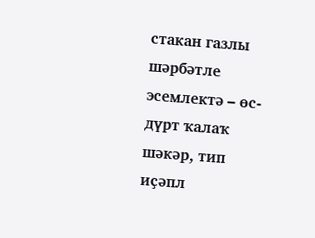стакан газлы шәрбәтле эсемлектә – өс-дүрт ҡалаҡ шәкәр, тип иҫәпл